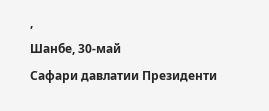,
Шанбе, 30-май
Сафари давлатии Президенти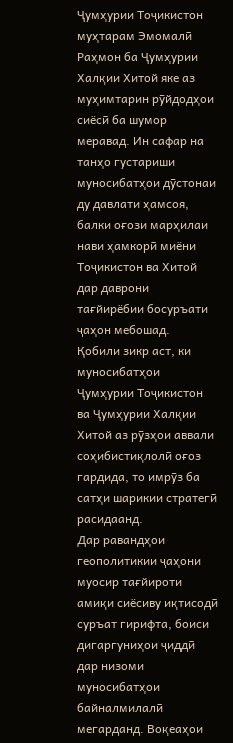Ҷумҳурии Тоҷикистон муҳтарам Эмомалӣ Раҳмон ба Ҷумҳурии Халқии Хитой яке аз муҳимтарин рӯйдодҳои сиёсӣ ба шумор меравад. Ин сафар на танҳо густариши муносибатҳои дӯстонаи ду давлати ҳамсоя, балки оғози марҳилаи нави ҳамкорӣ миёни Тоҷикистон ва Хитой дар даврони тағйирёбии босуръати ҷаҳон мебошад.
Қобили зикр аст, ки муносибатҳои Ҷумҳурии Тоҷикистон ва Ҷумҳурии Халқии Хитой аз рӯзҳои аввали соҳибистиқлолӣ оғоз гардида, то имрӯз ба сатҳи шарикии стратегӣ расидаанд.
Дар равандҳои геополитикии ҷаҳони муосир тағйироти амиқи сиёсиву иқтисодӣ суръат гирифта, боиси дигаргуниҳои ҷиддӣ дар низоми муносибатҳои байналмилалӣ мегарданд. Воқеаҳои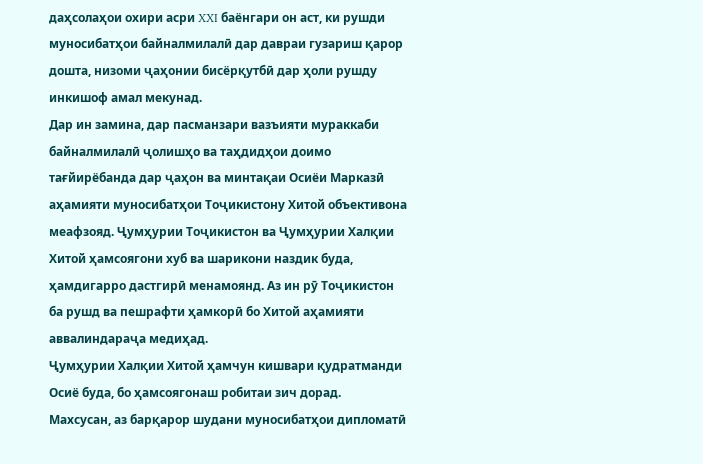даҳсолаҳои охири асри XXI баёнгари он аст, ки рушди муносибатҳои байналмилалӣ дар давраи гузариш қарор дошта, низоми ҷаҳонии бисёрқутбӣ дар ҳоли рушду инкишоф амал мекунад.
Дар ин замина, дар пасманзари вазъияти мураккаби байналмилалӣ ҷолишҳо ва таҳдидҳои доимо тағйирёбанда дар ҷаҳон ва минтақаи Осиёи Марказӣ аҳамияти муносибатҳои Тоҷикистону Хитой объективона меафзояд. Ҷумҳурии Тоҷикистон ва Ҷумҳурии Халқии Хитой ҳамсоягони хуб ва шарикони наздик буда, ҳамдигарро дастгирӣ менамоянд. Аз ин рӯ Тоҷикистон ба рушд ва пешрафти ҳамкорӣ бо Хитой аҳамияти аввалиндараҷа медиҳад.
Ҷумҳурии Халқии Хитой ҳамчун кишвари қудратманди Осиё буда, бо ҳамсоягонаш робитаи зич дорад.
Махсусан, аз барқарор шудани муносибатҳои дипломатӣ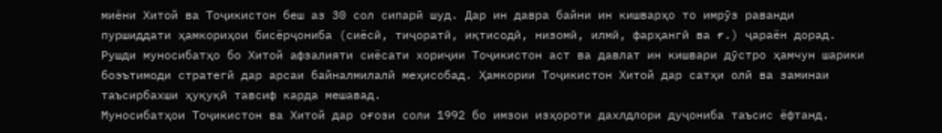миёни Хитой ва Тоҷикистон беш аз 30 сол сипарӣ шуд. Дар ин давра байни ин кишварҳо то имрӯз раванди пуршиддати ҳамкориҳои бисёрҷониба (сиёсӣ, тиҷоратӣ, иқтисодӣ, низомӣ, илмӣ, фарҳангӣ ва ғ.) ҷараён дорад.
Рушди муносибатҳо бо Хитой афзалияти сиёсати хориҷии Тоҷикистон аст ва давлат ин кишвари дӯстро ҳамчун шарики боэътимоди стратегӣ дар арсаи байналмилалӣ меҳисобад. Ҳамкории Тоҷикистон Хитой дар сатҳи олӣ ва заминаи таъсирбахши ҳуқуқӣ тавсиф карда мешавад.
Муносибатҳои Тоҷикистон ва Хитой дар оғози соли 1992 бо имзои изҳороти дахлдлори дуҷониба таъсис ёфтанд.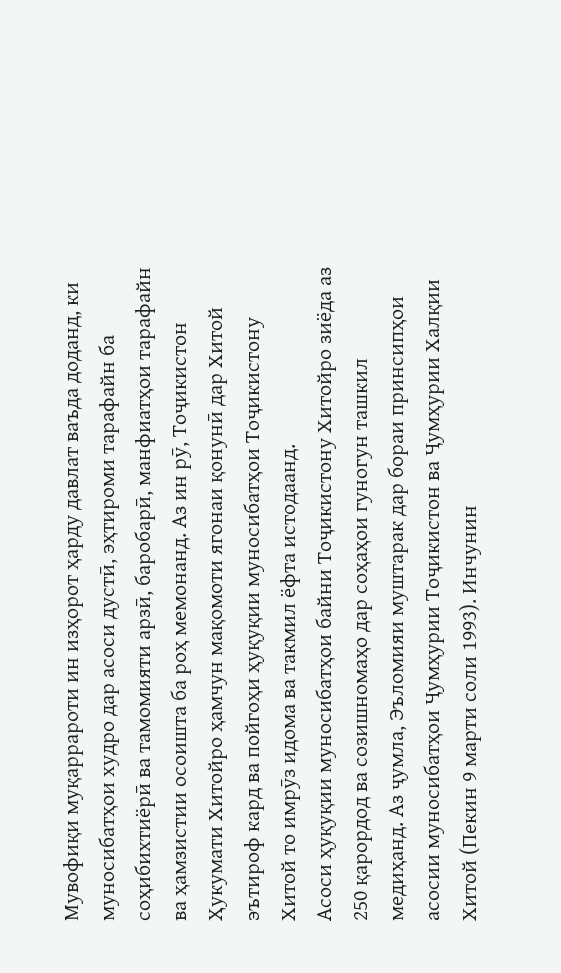Мувофиқи муқаррароти ин изҳорот ҳарду давлат ваъда доданд, ки муносибатҳои худро дар асоси дустӣ, эҳтироми тарафайн ба соҳибихтиёрӣ ва тамомияти арзӣ, баробарӣ, манфиатҳои тарафайн ва ҳамзистии осоишта ба роҳ мемонанд. Аз ин рӯ, Тоҷикистон Ҳукумати Хитойро ҳамчун мақомоти ягонаи қонунӣ дар Хитой эътироф кард ва пойгоҳи ҳуқуқии муносибатҳои Тоҷикистону Хитой то имрӯз идома ва такмил ёфта истодаанд.
Асоси ҳуқуқии муносибатҳои байни Тоҷикистону Хитойро зиёда аз 250 қарордод ва созишномаҳо дар соҳаҳои гуногун ташкил медиҳанд. Аз ҷумла, Эъломияи муштарак дар бораи принсипҳои асосии муносибатҳои Ҷумҳурии Тоҷикистон ва Ҷумҳурии Халқии Хитой (Пекин 9 марти соли 1993). Инчунин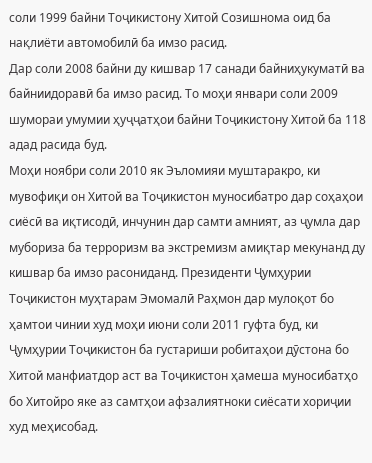соли 1999 байни Тоҷикистону Хитой Созишнома оид ба нақлиёти автомобилӣ ба имзо расид.
Дар соли 2008 байни ду кишвар 17 санади байниҳукуматӣ ва байниидоравӣ ба имзо расид. То моҳи январи соли 2009 шумораи умумии ҳуҷҷатҳои байни Тоҷикистону Хитой ба 118 адад расида буд.
Моҳи ноябри соли 2010 як Эъломияи муштаракро, ки мувофиқи он Хитой ва Тоҷикистон муносибатро дар соҳаҳои сиёсӣ ва иқтисодӣ, инчунин дар самти амният, аз ҷумла дар мубориза ба терроризм ва экстремизм амиқтар мекунанд ду кишвар ба имзо расониданд. Президенти Ҷумҳурии Тоҷикистон муҳтарам Эмомалӣ Раҳмон дар мулоқот бо ҳамтои чинии худ моҳи июни соли 2011 гуфта буд, ки Ҷумҳурии Тоҷикистон ба густариши робитаҳои дӯстона бо Хитой манфиатдор аст ва Тоҷикистон ҳамеша муносибатҳо бо Хитойро яке аз самтҳои афзалиятноки сиёсати хориҷии худ меҳисобад.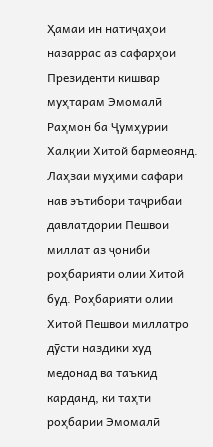Ҳамаи ин натиҷаҳои назаррас аз сафарҳои Президенти кишвар муҳтарам Эмомалӣ Раҳмон ба Ҷумҳурии Халқии Хитой бармеоянд. Лаҳзаи муҳими сафари нав эътибори таҷрибаи давлатдории Пешвои миллат аз ҷониби роҳбарияти олии Хитой буд. Роҳбарияти олии Хитой Пешвои миллатро дӯсти наздики худ медонад ва таъкид карданд, ки таҳти роҳбарии Эмомалӣ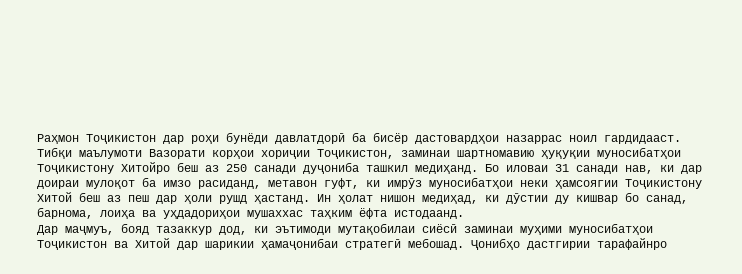Раҳмон Тоҷикистон дар роҳи бунёди давлатдорӣ ба бисёр дастовардҳои назаррас ноил гардидааст.
Тибқи маълумоти Вазорати корҳои хориҷии Тоҷикистон, заминаи шартномавию ҳуқуқии муносибатҳои Тоҷикистону Хитойро беш аз 250 санади дуҷониба ташкил медиҳанд. Бо иловаи 31 санади нав, ки дар доираи мулоқот ба имзо расиданд, метавон гуфт, ки имрӯз муносибатҳои неки ҳамсоягии Тоҷикистону Хитой беш аз пеш дар ҳоли рушд ҳастанд. Ин ҳолат нишон медиҳад, ки дӯстии ду кишвар бо санад, барнома, лоиҳа ва уҳдадориҳои мушаххас таҳким ёфта истодаанд.
Дар маҷмуъ, бояд тазаккур дод, ки эътимоди мутақобилаи сиёсӣ заминаи муҳими муносибатҳои Тоҷикистон ва Хитой дар шарикии ҳамаҷонибаи стратегӣ мебошад. Ҷонибҳо дастгирии тарафайнро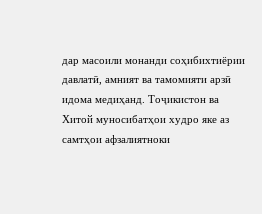дар масоили монанди соҳибихтиёрии давлатӣ, амният ва тамомияти арзӣ идома медиҳанд. Тоҷикистон ва Хитой муносибатҳои худро яке аз самтҳои афзалиятноки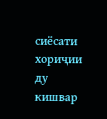сиёсати хориҷии ду кишвар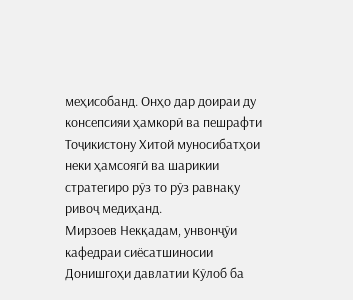меҳисобанд. Онҳо дар доираи ду консепсияи ҳамкорӣ ва пешрафти Тоҷикистону Хитой муносибатҳои неки ҳамсоягӣ ва шарикии стратегиро рӯз то рӯз равнақу ривоҷ медиҳанд.
Мирзоев Некқадам, унвонҷӯи кафедраи сиёсатшиносии Донишгоҳи давлатии Кӯлоб ба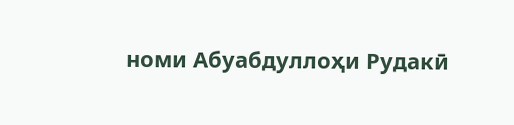номи Абуабдуллоҳи Рудакӣ